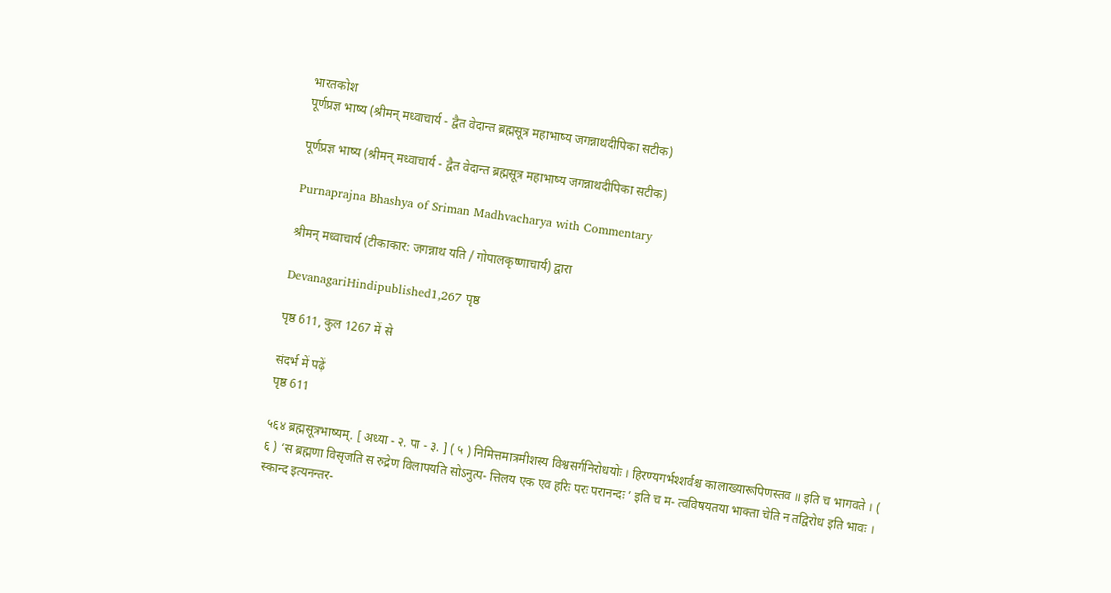भारतकोश
पूर्णप्रज्ञ भाष्य (श्रीमन् मध्वाचार्य - द्वैत वेदान्त ब्रह्मसूत्र महाभाष्य जगन्नाथदीपिका सटीक)

पूर्णप्रज्ञ भाष्य (श्रीमन् मध्वाचार्य - द्वैत वेदान्त ब्रह्मसूत्र महाभाष्य जगन्नाथदीपिका सटीक)

Purnaprajna Bhashya of Sriman Madhvacharya with Commentary

श्रीमन् मध्वाचार्य (टीकाकार: जगन्नाथ यति / गोपालकृष्णाचार्य) द्वारा

DevanagariHindipublished1,267 पृष्ठ

पृष्ठ 611, कुल 1267 में से

संदर्भ में पढ़ें
पृष्ठ 611

५६४ ब्रह्मसूत्रभाष्यम्. [ अध्या - २. पा - ३. ] ( ५ ) निमित्तमात्रमीशस्य विश्वसर्गनिरोधयोः । हिरण्यगर्भश्शर्वश्च कालाख्यारूपिणस्तव ॥ इति च भागवते । ( ६ ) ‘स ब्रह्मणा विसृजति स रुद्रेण विलापयति सोऽनुत्प- त्तिलय एक एव हरिः परः परानन्दः ’ इति च म- त्वविषयतया भाक्ता चेति न तद्विरोध इति भावः । स्कान्द इत्यनन्तर-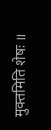मुक्तमिति शेषः ॥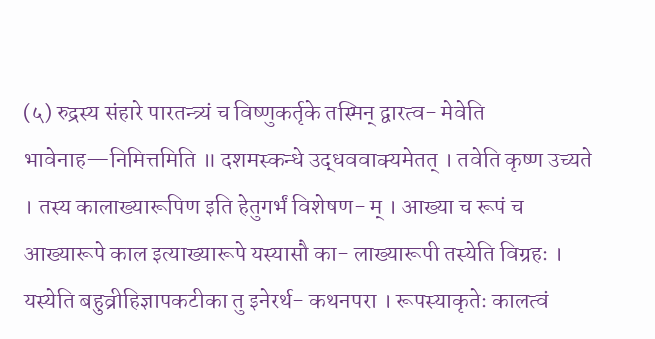(५) रुद्रस्य संहारे पारतन्त्र्यं च विष्णुकर्तृके तस्मिन् द्वारत्व- मेवेति भावेनाह—निमित्तमिति ॥ दशमस्कन्धे उद्धववाक्यमेतत् । तवेति कृष्ण उच्यते । तस्य कालाख्यारूपिण इति हेतुगर्भं विशेषण- म् । आख्या च रूपं च आख्यारूपे काल इत्याख्यारूपे यस्यासौ का- लाख्यारूपी तस्येति विग्रहः । यस्येति बहुव्रीहिज्ञापकटीका तु इनेरर्थ- कथनपरा । रूपस्याकृतेः कालत्वं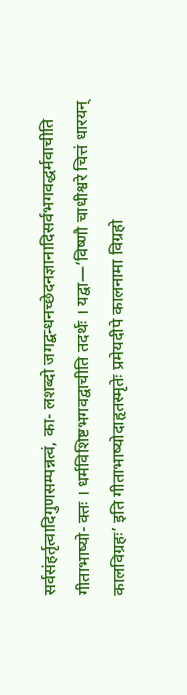सर्वसंहर्तृत्वादिगुणसम्पन्नत्वं, का- लशब्दो जगद्बन्धनच्छेदनज्ञानादिसर्वभगवद्धर्मवाचीति गीताभाष्यो- क्तः । धर्मविशिष्टभगवद्वाचीति तदर्थः । यद्वा—‘विष्णौ चाधीश्वरे चित्तं धारयन् कालविग्रहः’ इति गीताभाष्योदाहृतस्मृतेः प्रमेयदीपे कालनामा विग्रहो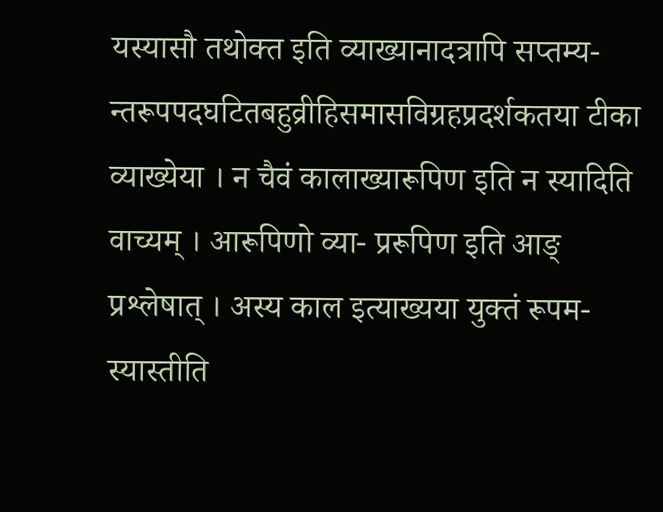यस्यासौ तथोक्त इति व्याख्यानादत्रापि सप्तम्य- न्तरूपपदघटितबहुव्रीहिसमासविग्रहप्रदर्शकतया टीका व्याख्येया । न चैवं कालाख्यारूपिण इति न स्यादिति वाच्यम् । आरूपिणो व्या- प्ररूपिण इति आङ् प्रश्लेषात् । अस्य काल इत्याख्यया युक्तं रूपम- स्यास्तीति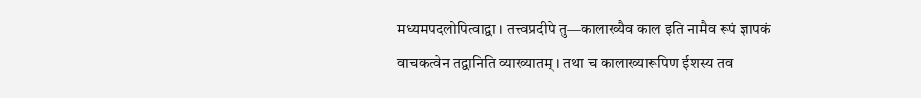मध्यमपदलोपित्वाद्वा । तत्त्वप्रदीपे तु—कालाख्यैव काल इति नामैव रूपं ज्ञापकं वाचकत्वेन तद्वानिति व्याख्यातम् । तथा च कालाख्यारूपिण ईशस्य तव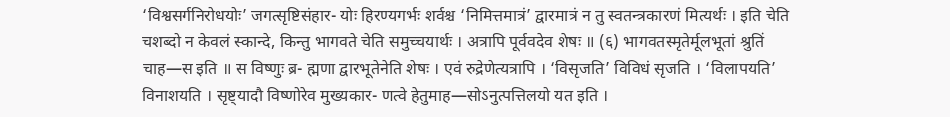‘विश्वसर्गनिरोधयोः’ जगत्सृष्टिसंहार- योः हिरण्यगर्भः शर्वश्च ‘निमित्तमात्रं’ द्वारमात्रं न तु स्वतन्त्रकारणं मित्यर्थः । इति चेति चशब्दो न केवलं स्कान्दे, किन्तु भागवते चेति समुच्चयार्थः । अत्रापि पूर्ववदेव शेषः ॥ (६) भागवतस्मृतेर्मूलभूतां श्रुतिं चाह—स इति ॥ स विष्णुः ब्र- ह्मणा द्वारभूतेनेति शेषः । एवं रुद्रेणेत्यत्रापि । ‘विसृजति’ विविधं सृजति । ‘विलापयति’ विनाशयति । सृष्ट्यादौ विष्णोरेव मुख्यकार- णत्वे हेतुमाह—सोऽनुत्पत्तिलयो यत इति ।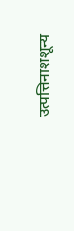उत्पत्तिनाशशून्य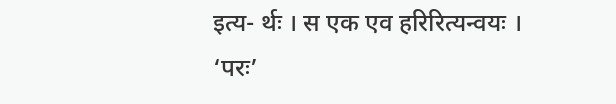इत्य- र्थः । स एक एव हरिरित्यन्वयः । ‘परः’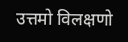उत्तमो विलक्षणो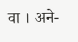वा । अने-